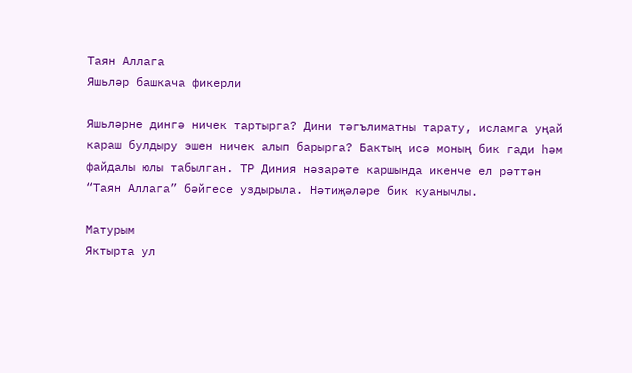Таян Аллага
Яшьләр башкача фикерли

Яшьләрне дингә ничек тартырга? Дини тәгълиматны тарату, исламга уңай караш булдыру эшен ничек алып барырга? Бактың исә моның бик гади һәм файдалы юлы табылган. ТР Диния нәзарәте каршында икенче ел рәттән “Таян Аллага” бәйгесе уздырыла. Нәтиҗәләре бик куанычлы.

Матурым
Яктырта ул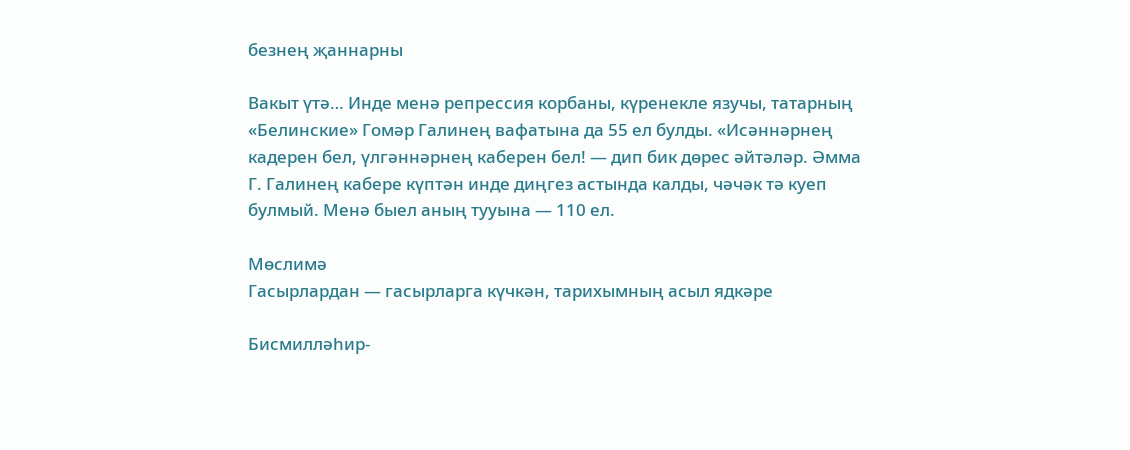безнең җаннарны

Вакыт үтә… Инде менә репрессия корбаны, күренекле язучы, татарның «Белинские» Гомәр Галинең вафатына да 55 ел булды. «Исәннәрнең кадерен бел, үлгәннәрнең каберен бел! — дип бик дөрес әйтәләр. Әмма Г. Галинең кабере күптән инде диңгез астында калды, чәчәк тә куеп булмый. Менә быел аның тууына — 110 ел.

Мөслимә
Гасырлардан — гасырларга күчкән, тарихымның асыл ядкәре

Бисмилләһир-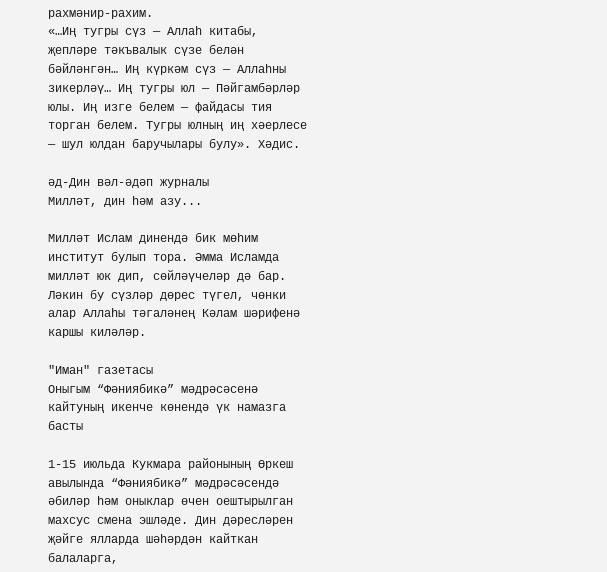рахмәнир-рахим.
«…Иң тугры сүз — Аллаһ китабы, җепләре тәкъвалык сүзе белән бәйләнгән… Иң күркәм сүз — Аллаһны зикерләү… Иң тугры юл — Пәйгамбәрләр юлы. Иң изге белем — файдасы тия торган белем. Тугры юлның иң хәерлесе — шул юлдан баручылары булу». Хәдис.

әд-Дин вәл-әдәп журналы
Милләт, дин һәм азу...

Милләт Ислам динендә бик мөһим институт булып тора. Әмма Исламда милләт юк дип, сөйләүчеләр дә бар. Ләкин бу сүзләр дөрес түгел, чөнки алар Аллаһы тәгаләнең Кәлам шәрифенә каршы киләләр.

"Иман" газетасы
Оныгым “Фәниябикә” мәдрәсәсенә кайтуның икенче көнендә үк намазга басты

1-15 июльда Кукмара районының Өркеш авылында “Фәниябикә” мәдрәсәсендә әбиләр һәм оныклар өчен оештырылган махсус смена эшләде. Дин дәресләрен җәйге ялларда шәһәрдән кайткан балаларга,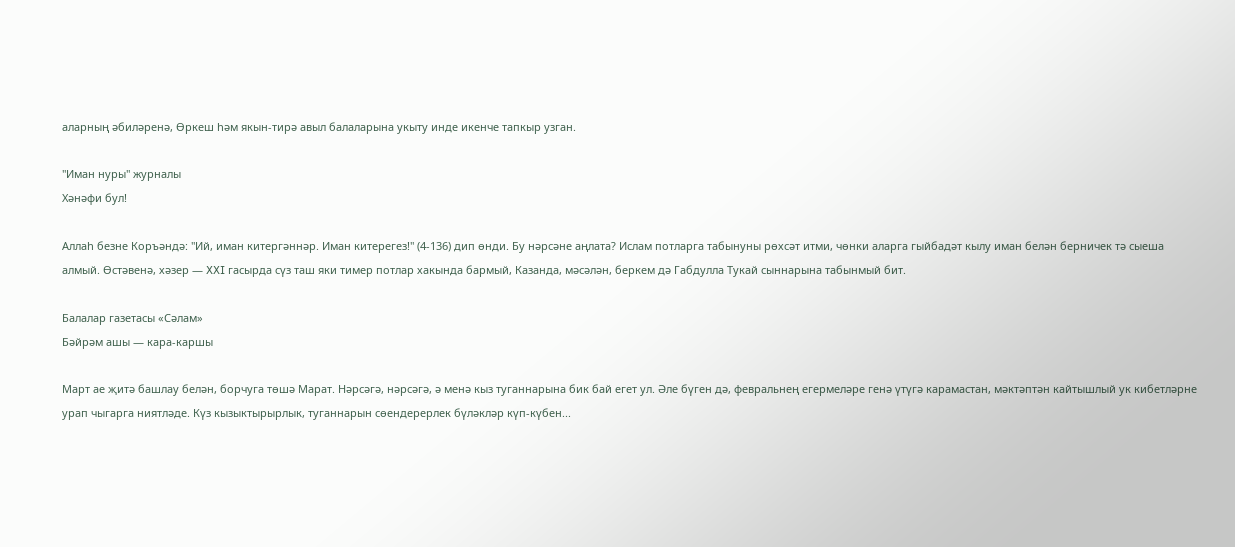аларның әбиләренә, Өркеш һәм якын-тирә авыл балаларына укыту инде икенче тапкыр узган.

"Иман нуры" журналы
Хәнәфи бул!

Аллаһ безне Коръәндә: "Ий, иман китергәннәр. Иман китерегез!" (4-136) дип өнди. Бу нәрсәне аңлата? Ислам потларга табынуны рөхсәт итми, чөнки аларга гыйбадәт кылу иман белән берничек тә сыеша алмый. Өстәвенә, хәзер — XXI гасырда сүз таш яки тимер потлар хакында бармый, Казанда, мәсәлән, беркем дә Габдулла Тукай сыннарына табынмый бит.

Балалар газетасы «Сәлам»
Бәйрәм ашы — кара-каршы

Март ае җитә башлау белән, борчуга төшә Марат. Нәрсәгә, нәрсәгә, ә менә кыз туганнарына бик бай егет ул. Әле бүген дә, февральнең егермеләре генә үтүгә карамастан, мәктәптән кайтышлый ук кибетләрне урап чыгарга ниятләде. Күз кызыктырырлык, туганнарын сөендерерлек бүләкләр күп-күбен...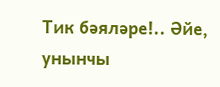Тик бәяләре!.. Әйе, унынчы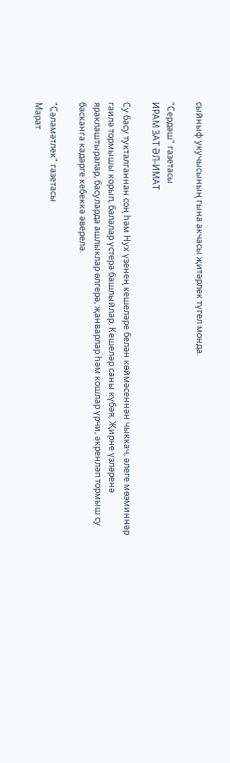сыйныф укучысының гына акчасы җитәрлек түгел монда.

"Сердәш" газетасы
ИРАМ ЗАТ ӘЛ-ИМАТ

Су басу тукталганнан соң һәм Нух үзенең кешеләре белән көймәсеннән чыккач, әлеге мөэминнәр гаилә тормышы корып, балалар үстерә башлыйлар. Кешеләр саны күбәя, Җирне үзләренә яраклаштыралар, басуларда ашлыклар өлгерә, җанварлар һәм кошлар үрчи, әкренләп тормыш су басканга кадәрге кебеккә әверелә.

"Сәламәтлек" газетасы
Марат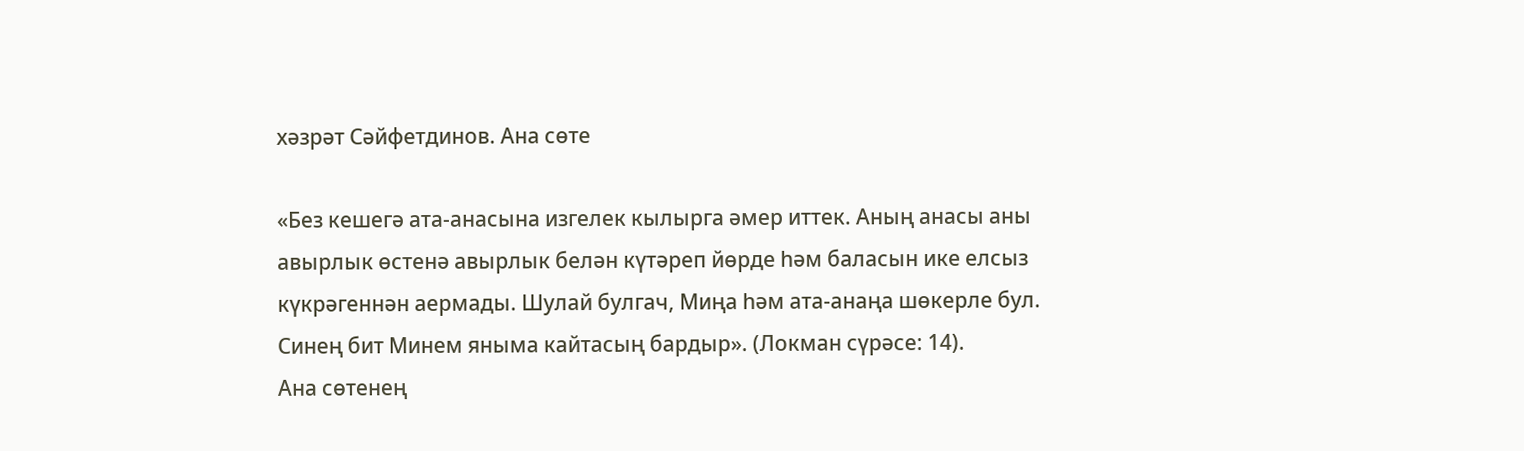хәзрәт Сәйфетдинов. Ана сөте

«Без кешегә ата-анасына изгелек кылырга әмер иттек. Аның анасы аны авырлык өстенә авырлык белән күтәреп йөрде һәм баласын ике елсыз күкрәгеннән аермады. Шулай булгач, Миңа һәм ата-анаңа шөкерле бул. Синең бит Минем яныма кайтасың бардыр». (Локман сүрәсе: 14).
Ана сөтенең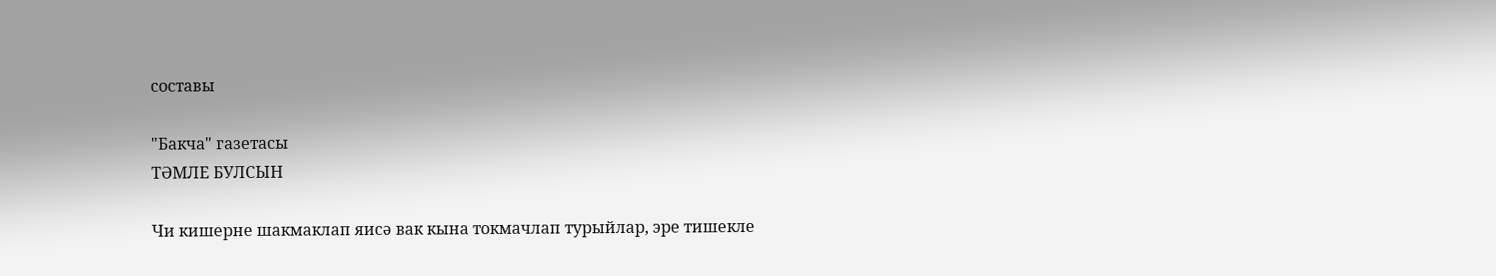составы

"Бакча" газетасы
ТӘМЛЕ БУЛСЫН

Чи кишерне шакмаклап яисә вак кына токмачлап турыйлар, эре тишекле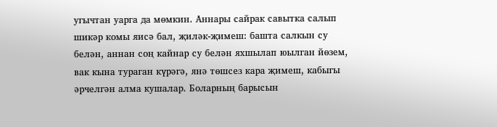угычтан уарга да мөмкин. Аннары сайрак савытка салып шикәр комы яисә бал, җиләк-җимеш: башта салкын су белән, аннан соң кайнар су белән яхшылап юылган йөзем, вак кына тураган күрәгә, янә төшсез кара җимеш, кабыгы әрчелгән алма кушалар. Боларның барысын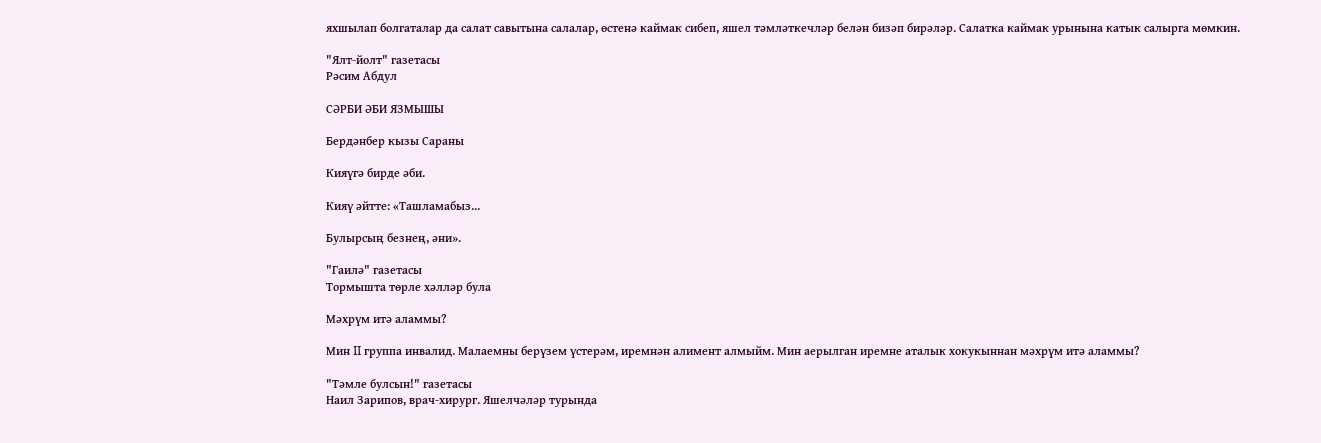яхшылап болгаталар да салат савытына салалар, өстенә каймак сибеп, яшел тәмләткечләр белән бизәп бирәләр. Салатка каймак урынына катык салырга мөмкин.

"Ялт-йолт" газетасы
Рәсим Абдул

СӘРБИ ӘБИ ЯЗМЫШЫ

Бердәнбер кызы Сараны

Кияүгә бирде әби.

Кияү әйтте: «Ташламабыз...

Булырсың безнең, әни».

"Гаилә" газетасы
Тормышта төрле хәлләр була

Мәхрүм итә аламмы?

Мин II группа инвалид. Малаемны берүзем үстерәм, иремнән алимент алмыйм. Мин аерылган иремне аталык хокукыннан мәхрүм итә аламмы?

"Тәмле булсын!" газетасы
Наил Зарипов, врач-хирург. Яшелчәләр турында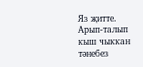Яз җитте. Арып-талып кыш чыккан тәнебез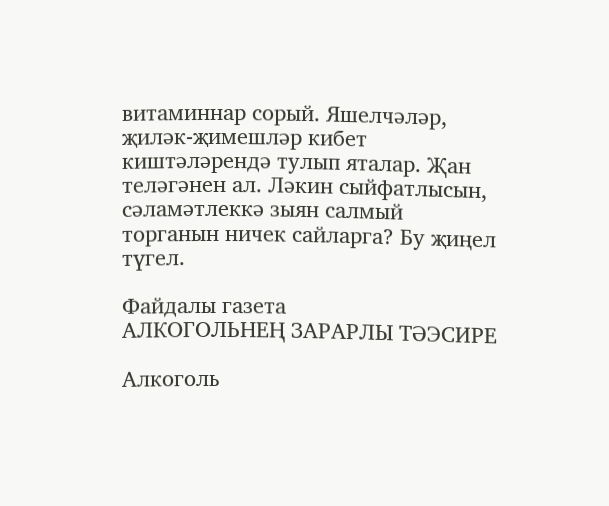витаминнар сорый. Яшелчәләр, җиләк-җимешләр кибет киштәләрендә тулып яталар. Җан теләгәнен ал. Ләкин сыйфатлысын, сәламәтлеккә зыян салмый торганын ничек сайларга? Бу җиңел түгел.

Файдалы газета
АЛКОГОЛЬНЕҢ ЗАРАРЛЫ ТӘЭСИРЕ

Алкоголь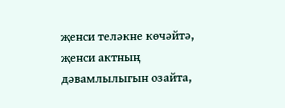җенси теләкне көчәйтә, җенси актның дәвамлылыгын озайта,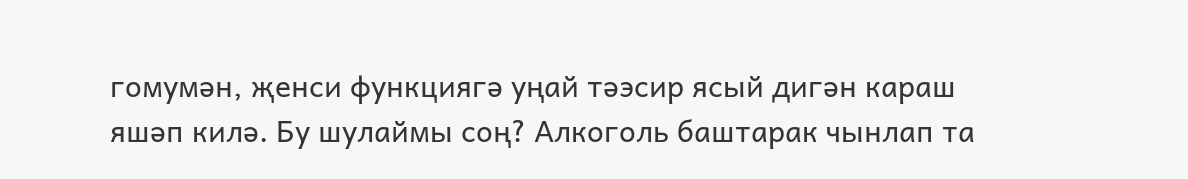гомумән, җенси функциягә уңай тәэсир ясый дигән караш яшәп килә. Бу шулаймы соң? Алкоголь баштарак чынлап та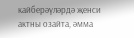кайберәүләрдә җенси актны озайта, әмма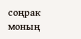соңрак моның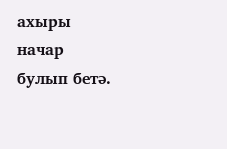ахыры начар булып бетә.